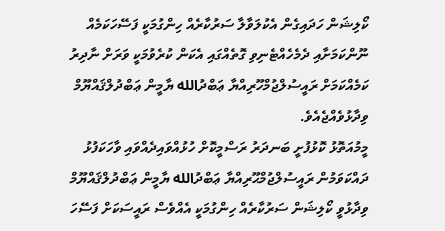ކޯލިޝަން ހަދައިގެން އެކުލަވާލާ ސަރުކާރެއް ހިންގުމަކީ ފަސޭހަކަމެއް ނޫންކަމަށާއި ދެމެހެއްޓެނިވި ގޮތެއްގައި އެކަން ކުރެވުމަކީ ވަރަށް ނާދިރު ކަމެއްކަމަށް ރައީސުލްޖުމްހޫރިއްޔާ ޢަބްދުالله ޔާމީން ޢަބްދުލްޤައްޔޫމް ވިދާޅުވެއްޖެއެވެ.
މީމުއަތޮޅު ކޮޅުފުށީ ބަނދަރު ރަސްމީކޮށް ހުޅުއްވައިދެއްވައި ވާހަކަފުޅު ދައްކަވަމުން ރައީސުލްޖުމްޙޫރިއްޔާ ޢަބްދުالله ޔާމީން ޢަބްދުލްޤައްޔޫމް ވިދާޅުވީ ކޯލިޝަން ސަރުކާރެއް ހިންގުމަކީ އެއްވެސް ރައީސަކަށް ފަސޭހަ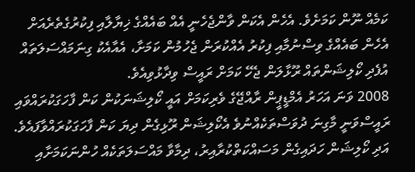ކަމެއް ނޫން ކަމަށެވެ. އެހެން އެކަން ވާންޖެހެނީ އެއް ބައެއްގެ ޚިޔާލާއި ފިކުރުގެތެރެއަށް އެހެން ބައެއްގެ ވިސްނުމާއި ފިކުރު އެއްކުރަން ޖެހުމުން ކަމަށާ، އެއާއެކު ގިނަމައްސަލަތައް އުފެދި ކޯލިޝަންތައް ރޫޅާލަން ޖެހޭ ކަމަށް ރައީސް ވިދާޅުވިއެވެ.
2008 ވަނަ އަހަރު އެމްޑީޕީން ރާއްޖޭގެ ވެރިކަމަށް އައީ ކޯލިޝަނަކުން ކަން ފާހަގަކުރައްވައި ރައީސްވަނީ މާގިނަ ދުވަސްތަކެއްނުވެ އެކޯލިޝަން ރޫޅިގެން ދިޔަ ކަން ފާހަގަކުރައްވާފައެވެ. އަދި ކޯލިޝަން ހަދައިގެން މަސައްކަތްކުރާއިރު، ދިމާވާ މައްސަލަތަކެއް ހުންނަކަމަށާއި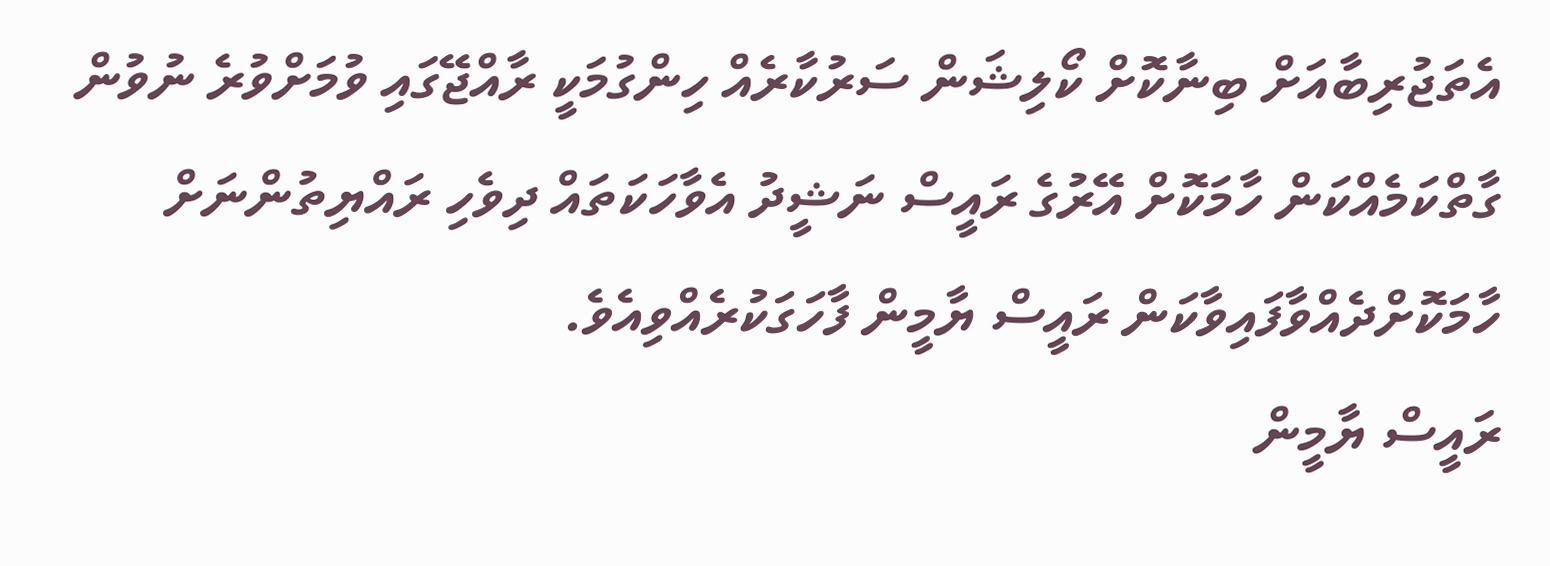އެތަޖުރިބާއަށް ބިނާކޮށް ކޯލިޝަން ސަރުކާރެއް ހިންގުމަކީ ރާއްޖޭގައި ވުމަށްވުރެ ނުވުން ގާތްކަމެއްކަން ހާމަކޮށް އޭރުގެ ރައީސް ނަޝީދު އެވާހަކަތައް ދިވެހި ރައްޔިތުންނަށް ހާމަކޮށްދެއްވާފައިވާކަން ރައީސް ޔާމީން ފާހަގަކުރެއްވިއެވެ.
ރައީސް ޔާމީން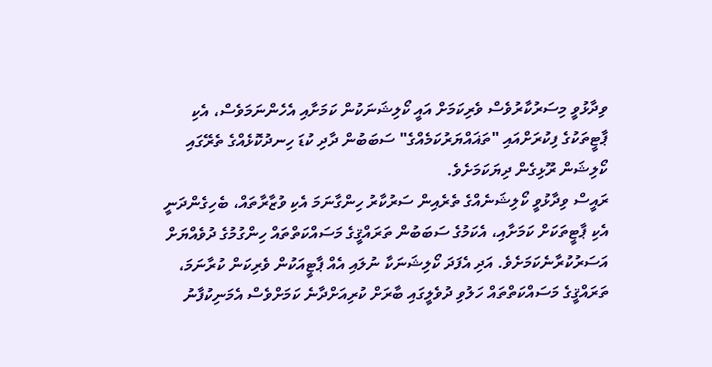ވިދާޅުވީ މިސަރުކާރުވެސް ވެރިކަމަށް އައީ ކޯލިޝަނަކުން ކަމަށާއި އެހެންނަމަވެސް، އެކި ޕާޓީތަކުގެ ފިކުރަށްއައި "ތަޣައްޔަރުކަމެއްގެ" ސަބަބުން ދާދި ކުޑަ ހިނދުކޮޅެއްގެ ތެރޭގައި ކޯލިޝަން ރޫޅިގެން ދިޔަކަމަށެވެ.
ރައީސް ވިދާޅުވީ ކޯލިޝަނެއްގެ ތެރެއިން ސަރުކާރު ހިންގާނަމަ އެކި ވުޒާރާތައް، ބެހިގެންދަނީ އެކި ޕާޓީތަކަށް ކަމަށާއި، އެކަމުގެ ސަބަބުން ތަރައްޤީގެ މަސައްކަތްތައް ހިންގުމުގެ ދުވެއްޔަށް އަސަރުކުރާނެކަމަށެވެ. އަދި އެފަދަ ކޯލިޝަނަކާ ނުލައި އެއް ޕާޓީއަކުން ވެރިކަން ކުރާނަމަ، ތަރައްޤީގެ މަސައްކަތްތައް ހަލުވި ދުވެލީގައި ބާރަށް ކުރިއަށްދާނެ ކަމަށްވެސް އެމަނިކުފާނު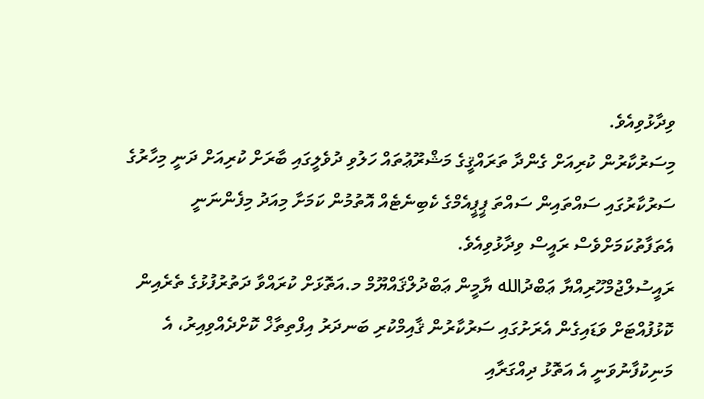ވިދާޅުވިއެވެ.
މިސަރުކާރުން ކުރިއަށް ގެންދާ ތަރައްޤީގެ މަޝްރޫޢުތައް ހަލުވި ދުވެލީގައި ބާރަށް ކުރިއަށް ދަނީ މިހާރުގެ ސަރުކާރުގައި ސައްތައިން ސައްތަ ޕީޕީއެމްގެ ކެބިނެޓެއް އޮތުމުން ކަމަށާ މިއަދު މިފެންނަނީ އެތަފާތުކަމަށްވެސް ރައީސް ވިދާޅުވިއެވެ.
ރައީސުލްޖުމްހޫރިއްޔާ ޢަބްދުالله ޔާމީން ޢަބްދުލްޤައްޔޫމް މ.އަތޮޅަށް ކުރައްވާ ދަތުރުފުޅުގެ ތެރެއިން ކޮޅުފުއްޓަށް ވަޑައިގެން އެރަށުގައި ސަރުކާރުން ޤާއިމްކުރި ބަނދަރު އިފްތިތާޚް ކޮށްދެއްވިއިރު، އެ މަނިކުފާނުވަނީ އެ އަތޮޅު ދިއްގަރާއި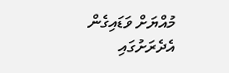މުއްޔަށް ވަޑައިގެން އެދެރަށުގައި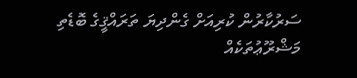ސަރުކާރުން ކުރިއަށް ގެންދިޔަ ތަރައްޤީގެ ބޮޑެތި މަޝްރޫޢުތަކެއް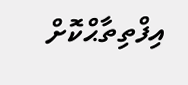އިފްތިތާޙްކޮށް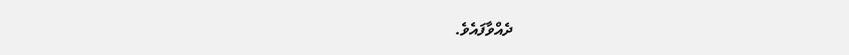ދެއްވާފައެވެ.